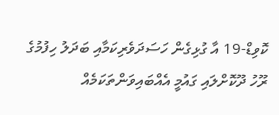ކޮވިޑް-19 އާ ގުޅިގެން ހަސަދަވެރިކަމާއި ބަދަލު ހިފުމުގެ ރޫހު ދޫކޮށްލައި ގައުމީ އެއްބައިވަންތަކަމެއް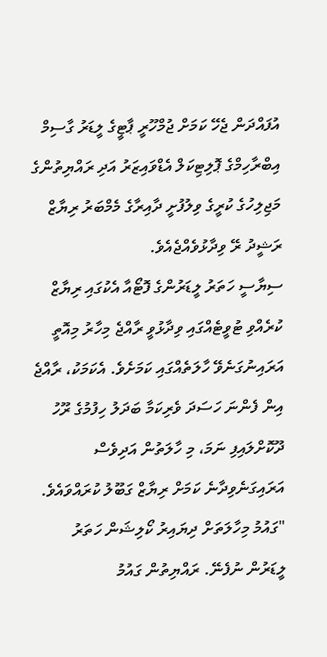އުފައްދަން ޖެހޭ ކަމަށް ޖުމްހޫރީ ޕާޓީގެ ލީޑަރު ގާސިމް އިބްރާހިމްގެ ޕޮލިޓިކަލް އެޑްވައިޒަރު އަދި ރައްޔިތުންގެ މަޖިލިހުގެ ކުރީގެ ވިލުފުށީ ދާއިރާގެ މެމްބަރު ރިޔާޒް ރަޝީދު ރޭ ވިދާޅުވެއްޖެއެވެ.
ސިޔާސީ ހަތަރު ލީޑަރުންގެ ފޮޓޯއާ އެކުގައި ރިޔާޒް ކުރެއްވި ޓުވީޓެއްގައި ވިދާޅުވީ ރާއްޖެ މިހާރު މިއޮތީ އަރައިނުގަނެވޭ ހާލަތެއްގައި ކަމަށެވެ. އެކަމަކު، ރާއްޖެ އިން ފެންނަ ހަސަދަ ވެރިކަމާ ބަދަލު ހިފުމުގެ ރޫހު ދޫކޮށްލައިފި ނަމަ، މި ހާލަތުން އަދިވެސް އަރައިގަނެވިދާނެ ކަމަށް ރިޔާޒް ގަބޫލު ކުރައްވައެވެ.
"ގައުމު މިހާލަތަށް ދިޔައިރު ކޯލިޝަން ހަތަރު ލީޑަރުން ނުފެނޭ. ރައްޔިތުން ގައުމު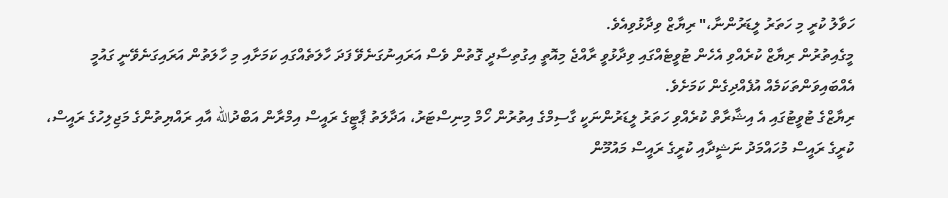ހަވާލު ކުރީ މި ހަތަރު ލީޑަރުންނާ،" ރިޔާޒް ވިދާޅުވިއެވެ.
މީގެއިތުރުން ރިޔާޒް ކުރެއްވި އެހެން ޓުވީޓެއްގައި ވިދާޅުވީ ރާއްޖެ މިއޮތީ އިގުތިސާދީ ގޮތުން ވެސް އަރައިނުގަނެވޭ ފަދަ ހާލަތެއްގައި ކަމަށާއި މި ހާލަތުން އަރައިގަނެވޭނީ ގައުމީ އެއްބައިވަންތަކަމެއް އުފެއްދިގެން ކަމަށެވެ.
ރިޔާޒްގެ ޓުވީޓުގައި އެ އިޝާރާތް ކުރެއްވި ހަތަރު ލީޑަރުންނަކީ ގާސިމްގެ އިތުރުން ހޯމް މިނިސްޓަރު، އަދާލަތު ޕާޓީގެ ރައީސް އިމްރާން އަބްދުالله އާއި ރައްޔިތުންގެ މަޖިލިހުގެ ރައީސް، ކުރީގެ ރައީސް މުހައްމަދު ނަޝީދާއި ކުރީގެ ރައީސް މައުމޫން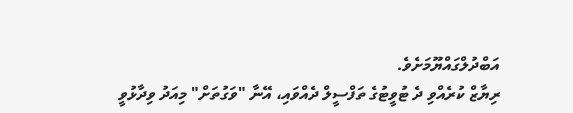އަބްދުލްގައްޔޫމަށެވެ.
ރިޔާޒް ކުރެއްވި ދެ ޓުވީޓުގެ ތަފްސީލް ދެއްވައި، އޭނާ "ވަގުތަށް" މިއަދު ވިދާޅުވީ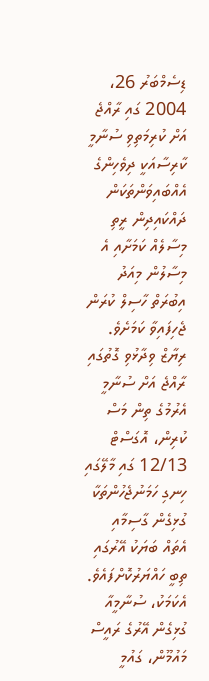ޑިސެމްބަރު 26، 2004 ގައި ރާއްޖެ އަށް ކުރިމަތިވި ސުނާމީ ކާރިސާއަކީ ދިވެހިންގެ އެއްބައިވަންތަކަން ދައްކައިދިން ރީތި މިސާލެއް ކަމަށާއި އެ މިސާލުން މިއަދު އިބުރަތް ހާސިލް ކުރަން ޖެހިފައިވާ ކަމަށެވެ.
ރިޔާޒް ވިދާޅުވި ގޮތުގައި ރާއްޖެ އަށް ސުނާމީ އެރުމުގެ ތިން މަސް ކުރިން، އޮގަސްޓް 12/13 ގައި މާލޭގައި ހިނގި ހަމަނުޖެހުންތަކާ ގުޅިގެން ގާސިމާއި އެތައް ބަޔަކު އޭރުގައި ތިބީ ހައްޔަރުކޮށްފައެވެ. އެކަމަކު، ސުނާމީއާ ގުޅިގެން އޭރުގެ ރައީސް މައުމޫން، ގައުމީ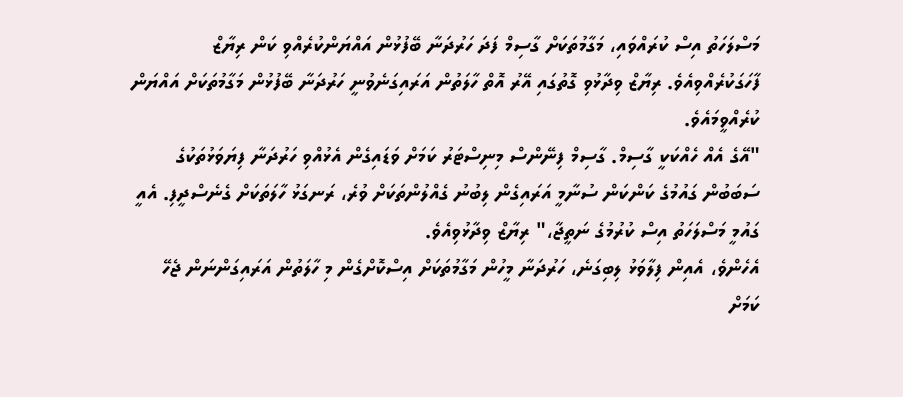މަސްލަހަތު އިސް ކުރައްވައި، މަގާމުތަކަށް ގާސިމް ފަދަ ހަރުދަނާ ބޭފުޅުން އައްޔަންކުރެއްވި ކަން ރިޔާޒް ފާހަގަކުރެއްވިއެވެ. ރިޔާޒް ވިދާޅުވި ގޮތުގައި އޭރު އޮތް ހާލަތުން އަރައިގަނެވުނީ ހަރުދަނާ ބޭފުޅުން މަގާމުތަކަށް އައްޔަން ކުރެއްވީމައެވެ.
"އޭގެ އެއް ހެއްކަކީ ގާސިމް. ގާސިމް ފިނޭންސް މިނިސްޓަރު ކަމަށް ވަޑައިގެން އެޅުއްވި ހަރުދަނާ ފިޔަވަޅުތަކުގެ ސަބަބުން ގައުމުގެ ކަންކަން ސުނާމީ އަރައިގެން ލިބުނު ގެއްލުންތަކަށް ވުރެ، ރަނގަޅު ހާލަތަކަށް ގެނެސްދީފި. އެއީ ގައުމީ މަސްލަހަތު އިސް ކުރުމުގެ ނަތީޖާ،" ރިޔާޒް ވިދާޅުވިއެވެ.
އެހެންވެ، އެއިން ފިލާވަޅު ލިބިގަނެ، ހަރުދަނާ މީހުން މަގާމުތަކަށް އިސްކޮށްގެން މި ހާލަތުން އަރައިގަންނަން ޖެހޭ ކަމަށް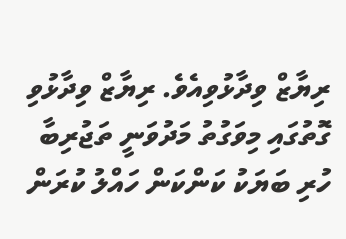ރިޔާޒް ވިދާޅުވިއެވެ. ރިޔާޒް ވިދާޅުވި ގޮތުގައި މިވަގުތު މަދުވަނީ ތަޖުރިބާ ހުރި ބަޔަކު ކަންކަން ހައްލު ކުރަން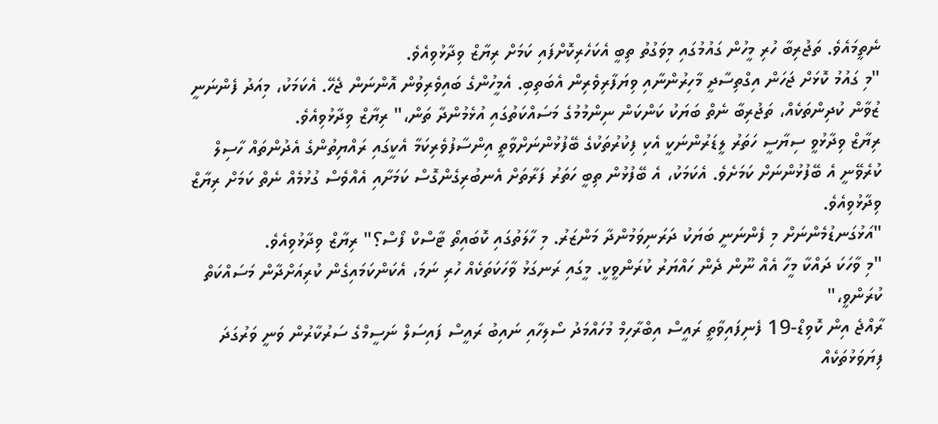ނެތީމައެވެ. ތަޖުރިބާ ހުރި މީހުން ގައުމުގައި މިވަގުތު ތިބީ އެކަހެރިކޮށްފައި ކަމަށް ރިޔާޒް ވިދާޅުވިއެވެ.
"މި ގައުމު ކޮޅަށް ޖަހަން އިގްތިސާދީ މާހިރުންނާއި ވިޔަފާރިވެރިން އެބަތިބި. އެމީހުންގެ ބައިވެރިވުން އޮންނަން ޖެހޭ. އެކަމަކު، މިއަދު ފެންނަނީ ޒުވާން ކުދިންތަކެއް، ތަޖުރިބާ ނެތް ބަޔަކު ކަންކަން ނިންމުމުގެ މަސައްކަތުގައި އުޅެމުންދާ ތަން،" ރިޔާޒް ވިދާޅުވިއެވެ.
ރިޔާޒް ވިދާޅުވީ ސިޔާސީ ހަތަރު ލީޑަރުންނަކީ އެކި ފިކުރުތަކުގެ ބޭފުޅުންނަށްވާތީ އިންސާފުވެރިކަމާ އެކީގައި ރައްޔިތުންގެ އެދުންތައް ހާސިލް ކުރެވޭނީ އެ ބޭފުޅުންނަށް ކަމަށެވެ. އެކަމަކު، އެ ބޭފުޅުން ތިބީ ހަތަރު ފަރާތަށް އެނބުރިގެންގޮސް ކަމަށާއި އެއްވެސް ގުޅުމެއް ނެތް ކަމަށް ރިޔާޒް ވިދާޅުވިއެވެ.
"އަޅުގަނޑުމެންނަށް މި ފެންނަނީ ބަޔަކު ދަރަނިވަމުންދާ މަންޒަރު. މި ހާލަތުގައި ކޮބައިތޯ ޓާސްކް ފޯސް؟" ރިޔާޒް ވިދާޅުވިއެވެ.
"މި ވާހަކަ ދައްކާ މީހާ އެއް ނޫން ދެން ހައްޔަރު ކުރަންވީކީ. މީގައި ރަނގަޅު ވާހަކަތަކެއް ހުރި ނަމަ، އެކަންކަމައިގެން ކުރިއަށްދާން މަސައްކަތް ކުރަންވީ،"
ރާއްޖެ އިން ކޮވިޑް-19 ފެނިފައިވާތީ ރައީސް އިބްރާހިމް މުހައްމަދު ސޯލިހާއި ނައިބު ރައީސް ފައިސަލް ނަސީމްގެ ސަރުކާރުން ވަނީ ވަރުގަދަ ފިޔަވަޅުތަކެއް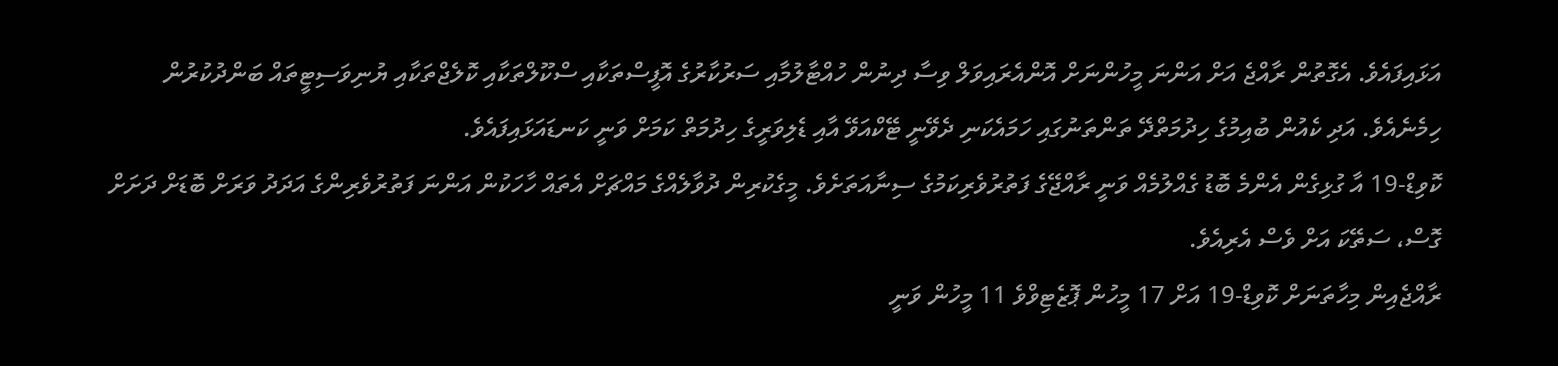އަޅައިފައެވެ. އެގޮތުން ރާއްޖެ އަށް އަންނަ މީހުންނަށް އޮންއެރައިވަލް ވިސާ ދިނުން ހުއްޓާލުމާއި ސަރުކާރުގެ އޮފީސްތަކާއި ސްކޫލްތަކާއި ކޮލެޖްތަކާއި ޔުނިވަސިޓީތައް ބަންދުކުރުން ހިމެނެއެވެ. އަދި ކެއުން ބުއިމުގެ ހިދުމަތްދޭ ތަންތަނުގައި ހަމައެކަނި ދެވޭނީ ޓޭކްއަވޭ އާއި ޑެލިވަރީގެ ހިދުމަތް ކަމަށް ވަނީ ކަނޑައަޅައިފައެވެ.
ކޮވިޑް-19 އާ ގުޅިގެން އެންމެ ބޮޑު ގެއްލުމެއް ވަނީ ރާއްޖޭގެ ފަތުރުވެރިކަމުގެ ސިނާއަތަށެވެ. މީގެކުރިން ދުވާލެއްގެ މައްޗަށް އެތައް ހާހަކުން އަންނަ ފަތުރުވެރިންގެ އަދަދު ވަރަށް ބޮޑަށް ދަށަށް ގޮސް، ސަތޭކަ އަށް ވެސް އެރިއެވެ.
ރާއްޖެއިން މިހާތަނަށް ކޮވިޑް-19 އަށް 17 މީހުން ޕޮޒެޓިވްވެ 11 މީހުން ވަނީ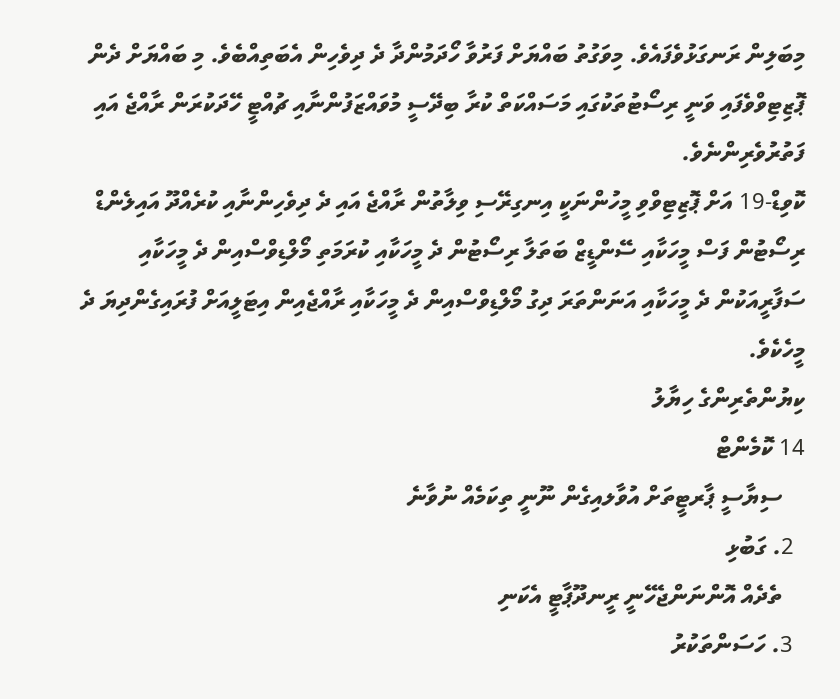މިބަލިން ރަނގަޅުވެފައެވެ. މިވަގުތު ބައްޔަށް ފަރުވާ ހޯދަމުންދާ ދެ ދިވެހިން އެބަތިއްބެވެ. މި ބައްޔަށް ދެން ޕޮޒިޓިވްވެފައި ވަނީ ރިސޯޓުތަކުގައި މަސައްކަތް ކުރާ ބިދޭސީ މުވައްޒަފުންނާއި ޗުއްޓީ ހޭދަކުރަން ރާއްޖެ އައި ފަތުރުވެރިންނެވެ.
ކޮވިޑް-19 އަށް ޕޮޒިޓިވްވި މީހުންނަކީ އިނގިރޭސި ވިލާތުން ރާއްޖެ އައި ދެ ދިވެހިންނާއި ކުރެއްދޫ އައިލެންޑް ރިސޯޓުން ފަސް މީހަކާއި ސޭންޑީޒް ބަތަލާ ރިސޯޓުން ދެ މީހަކާއި ކުރަމަތި މޯލްޑިވްސްއިން ދެ މީހަކާއި ސަފާރީއަކުން ދެ މީހަކާއި އަނަންތަރަ ދިގު މޯލްޑިވްސްއިން ދެ މީހަކާއި ރާއްޖެއިން އިޓަލީއަށް ފުރައިގެންދިޔަ ދެ މީހެކެވެ.
ކިޔުންތެރިންގެ ހިޔާލު
14 ކޮމެންޓް
    ސިޔާސީ ޕާރޓީތަށް އުވާލއިގެން ނޫނީ ތިކަމެއް ނުވާނެ
  2. ގަބުޅި
    ތެދެއް އޮންނަންޖެހޭނީ ރީނދޫޕާޓީ އެކަނި
  3. ހަސަންތަކުރު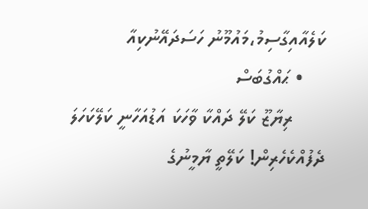ކަލެއާއިގާސިމު،މައުމޫނު ހަސަދައޭނުކިއާ
    • ޙައްގުބަސް
      ރިޔާޒޫ ކަލޭ ދައްކާ ވާހަކަ އަޑުއަހާނީ ކަލޭކަހަލަ ދެފުއްކެހެރިން! ކަލޭތީ ޔާމީނުގެ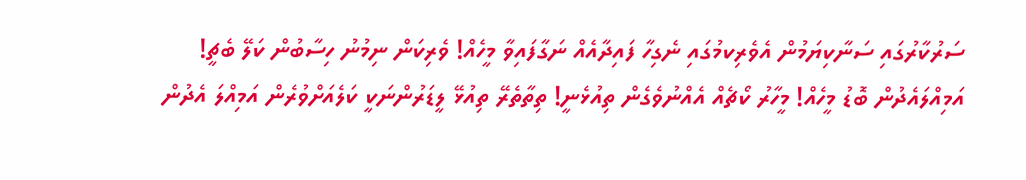ސަރުކާރުގައި ސަނާކިޔަމުން އެވެރިކމުގައި ނެގިހާ ފައިދާއެއް ނަގާފައިވާ މީހެއް! ވެރިކަން ނިމުނު ހިސާބުން ކަލޭ ބެޗީ! އަމިއްލައެދުން ބޮޑު މީހެއް! މީހާރު ކޯޗެއް އެއްނުވެގެން ތިއުޅެނީ! ތިތާތެރޭ ތިއުޅޭ ލީޑަރުންނަކީ ކަލެއަށްވުރެން އަމިއްލަ އެދުން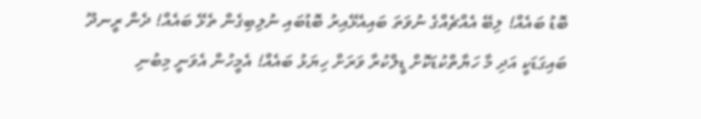ބޮޑު ބައެއް! ލިބޭ އެއްޗެއްގެ ނުވަތަ ބައިއެޅޭއިރު ބޮޑުބައި ނުލިބިގެން ތެޅޭ ބައެއް! ދެން ރީނދޫ ބައިގަޑަކީ އަދި މާ ހަޔާތްކުޑަކޮށް ޑީލްކުރާ ވަރަށް ހިޔަޅު ބައެއް! އެމީހުން އެވަނީ މިބުނި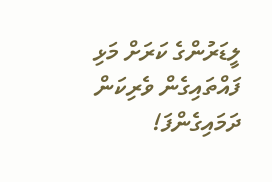ލީޑަރުންގެ ކަރަށް މަޅި ފައްތައިގެން ވެރިކަން ދަމައިގެންފަ!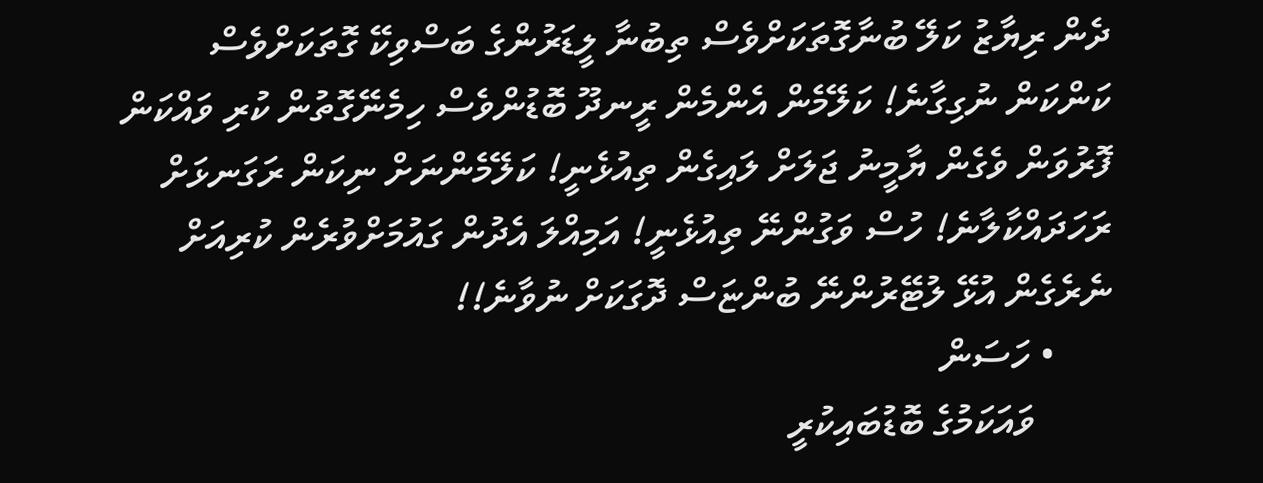ދެން ރިޔާޒު ކަލޭ ބުނާގޮތަކަށްވެސް ތިބުނާ ލީޑަރުންގެ ބަސްވިކޭ ގޮތަކަށްވެސް ކަންކަން ނުގިގާނެ! ކަލޭމެން އެންމެން ރީނދޫ ބޮޑުންވެސް ހިމެނޭގޮތުން ކުރި ވައްކަން ފޮރުވަން ވެގެން ޔާމީނު ޖަލަށް ލައިގެން ތިއުޅެނީ! ކަލޭމެންނަށް ނިކަން ރަގަނޅަށް ރަހަދައްކާލާނެ! ހުސް ވަގުންނޭ ތިއުޅެނީ! އަމިއްލަ އެދުން ގައުމަށްވުރެން ކުރިއަށް ނެރެގެން އުޅޭ ލުޓޭރުންނޭ ބުންޏަސް ދޮގަކަށް ނުވާނެ!!
      • ހަސަން
        ވައަކަމުގެ ބޮޑުބައިކުރީ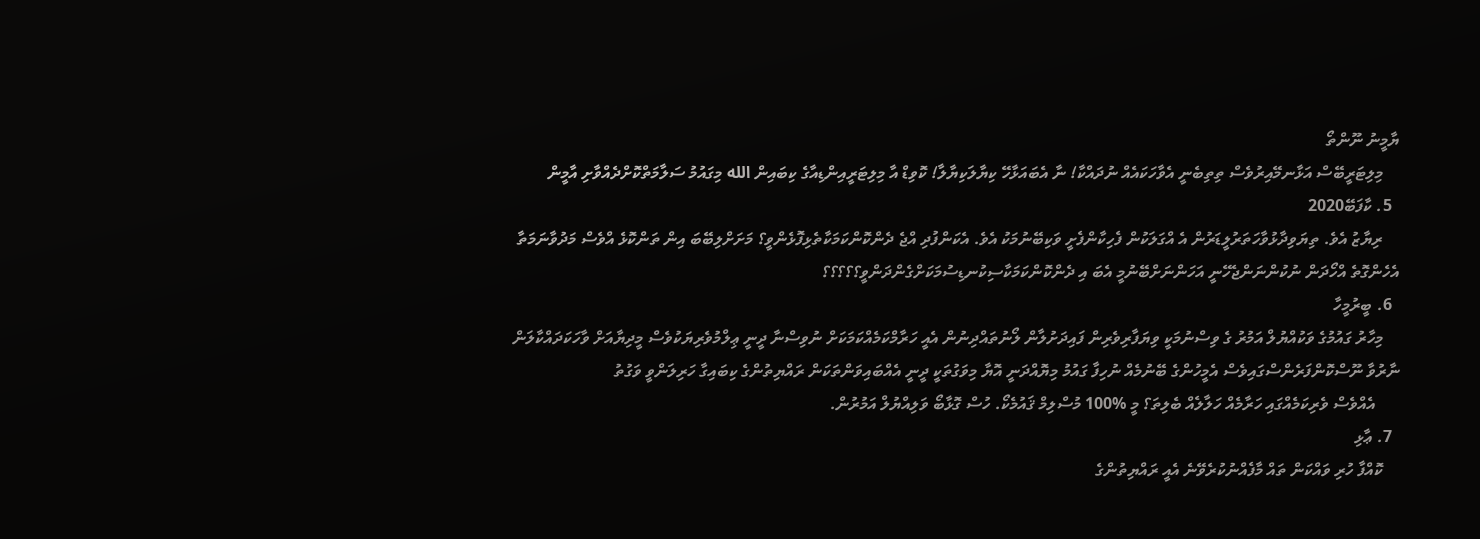ޔާމީނު ނޫންތޯ
    މިލިޓަރީބޭސް އަޅާނމޭއިރުވެސް ތިތިބެނީ އެވާހަކައެއް ނުދައްކާ! ނާ އެބައަޅާހޭ ކިޔާލަކިޔާލާ! ކޮވިޑް އާ މިލިޓަރީއިންޑިއާގެ ކިބައިން الله މިގައުމު ސަލާމަތްކޮށްދެއްވާށި އާމީން
  5. ކާފަބޭ2020
    ރިޔާޒު އެވެ. ތިޔަވިދާޅުވާހަތަރުލީޑަރުން އެ އްގަލަކުން ފެހިކާންފެށީ ވަކިބޭނުމަކު އެވެ. އެކަންފުދި އްޖެ ދެންކޮންކަމަކާތެޅިފޮޅެންވީ؟ މަށަށްލިބޭބަ އިން ތަންކޮޅެ އްވެސް މަދުވާނަމަތާ އެހެންގޮތެ އްހޯދަން ނުކުންނަންޖެހޭނީ އަހަންނަށްބޭނުމީ އެބަ އި ދެންކޮންކަމަކާސިކުނޑިސުމަކަށްގެންދަންވީ؟؟؟؟؟
  6. ބީރުމީހާ
    މިހާރު ގައުމުގެ ވަކުއްޔުލް އަމުރު ގެ ވިސްނުމަކީ ވިޔަފާރިވެރިން ފައިދަށުލާން ލޯނުތައްދިނުން އެއީ ހަރާމްކަމެއްކަމަކަށް ނުވިސްނާ ދީނީ ޢިލްމުވެރިޔަކުވެސް މީދިޔާއަށް ވާހަކަދައްކާލަން ނާރުވާ ނޫސްކޮންފަރެންސްގައިވެސް އެމީހުންގެ ބޭނުމެއް ނުހިފާ ގައުމު މިޔޮއްދަނީ އޮޔާ މިވަގުތަކީ ދީނީ އެއްބައިވަންތަކަން ރައްޔިތުންގެ ކިބައިގާ ހަރިލަންވީ ވަގުތު
      އެއްވެސް ވެރިކަމެއްގައި ހަރާމެއް ހަލާލެއް ބެލިތަ؟ މީ %100 މުސްލިމް ޤައުމެކޯ. ހުސް ގޮޅާބޯ ވަލިއްޔުލް އަމުރުން.
  7. ޢާޅި
    ކޮއްފާ ހުރި ވައްކަން ތައް މާފެއްނުކުރެވޭނެ އެއީ ރައްޔިތުންގެ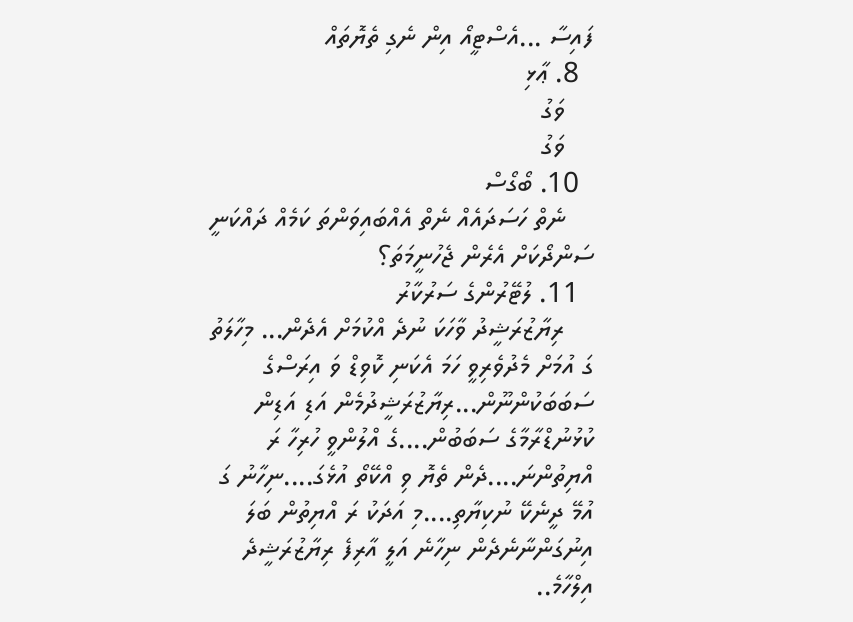ފައިސާ ...އެސްޓީއޯ އިން ނެގި ތެޔޮތައް
  8. ޢާޅި
    ވަގު
    ވަގު
  10. ބޯގޯސް
    ނެތް ހަސަދައެއް ނެތް އެއްބައިވަންތަ ކަމެއް ދައްކަނީ ސަންދޯކަށް އެރެން ޖެހުނީމަތަ؟
  11. ލުޓޭރުންގެ ސަރުކާރު
    ރިޔާޒުރަޝީދު ވާހަކަ ނުދެ އްކުމަށް އެދެން... މިހާލަތު ގަ އުމަށް މެދުވެރިވީ ހަމަ އެކަނި ކޮވިޑް ވަ އިރަސްގެ ސަބަބަކުންނޫން...ރިޔާޒުރަޝީދުމެން އަޑި އަޑިން ކުޅުނުޑްރާމާގެ ސަބަބުން....ގެ އްލުންވީ ހުރިހާ ރަ އްޔިތުންނަ....ދެން ތެޔޮ ވި އްކޭތޯ އުޅެގަ....ނިހާނު ގަ އުމޭ ދީނެކޭ ނުކިޔާތި....މި އަދަކު ރަ އްޔިތުން ބަލަ އިނުގަންނާނެދެން ނިހާނެ އަލީ އާރިފެ ރިޔާޒުރަޝީދެ އިލްހާމެ..